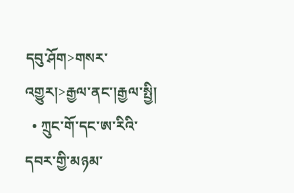དབུ་ཤོག>གསར་འགྱུར།>རྒྱལ་ནང་།རྒྱལ་སྤྱི།
  • ཀྲུང་གོ་དང་ཨ་རིའི་དབར་གྱི་མཉམ་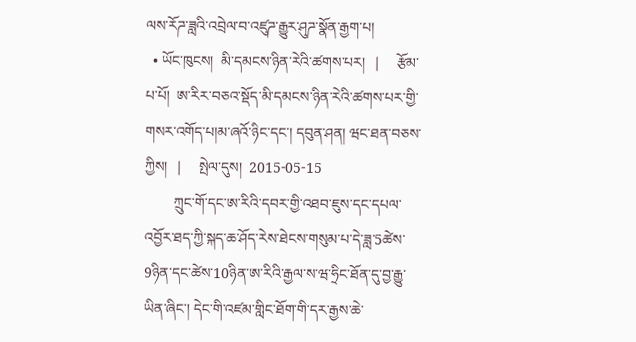ལས་རོཌ་ཟླའི་འབྲེལ་བ་འཛུཌ་རྒྱུར་ཤུཌ་སྣོན་རྒྱག་པ།
  • ཡོང་ཁུངས།  མི་དམངས་ཉིན་རེའི་ཚགས་པར།   |     རྩོམ་པ་པོ།  ཨ་རིར་བཅའ་སྡོད་མི་དམངས་ཉིན་རེའི་ཚགས་པར་གྱི་གསར་འགོད་པ།མ་ཞའོ་ཉིང་དང་། དབུན་ཤན། ཝང་ཐན་བཅས་ཀྱིས།   |     སྤེལ་དུས།  2015-05-15
        ཀྲུང་གོ་དང་ཨ་རིའི་དབར་གྱི་འཐབ་ཇུས་དང་དཔལ་འབྱོར་ཐད་ཀྱི་སྐད་ཆ་ཤོད་རེས་ཐེངས་གསུམ་པ་དེ་ཟླ་5ཚེས་9ཉིན་དང་ཚེས་10ཉིན་ཨ་རིའི་རྒྱལ་ས་ཝ་ཧྲིང་ཐོན་དུ་བྱ་རྒྱུ་ཡིན་ཞིང་། དེང་གི་འཛམ་གླིང་ཐོག་གི་དར་རྒྱས་ཆེ་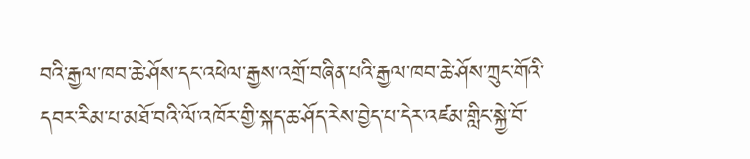བའི་རྒྱལ་ཁབ་ཆེ་ཤོས་དང་འཕེལ་རྒྱས་འགྲོ་བཞིན་པའི་རྒྱལ་ཁབ་ཆེ་ཤོས་ཀྲུང་གོའི་དབར་རིམ་པ་མཐོ་བའི་ལོ་འཁོར་གྱི་སྐད་ཆ་ཤོད་རེས་བྱེད་པ་དེར་འཛམ་གླིང་སྐྱེ་བོ་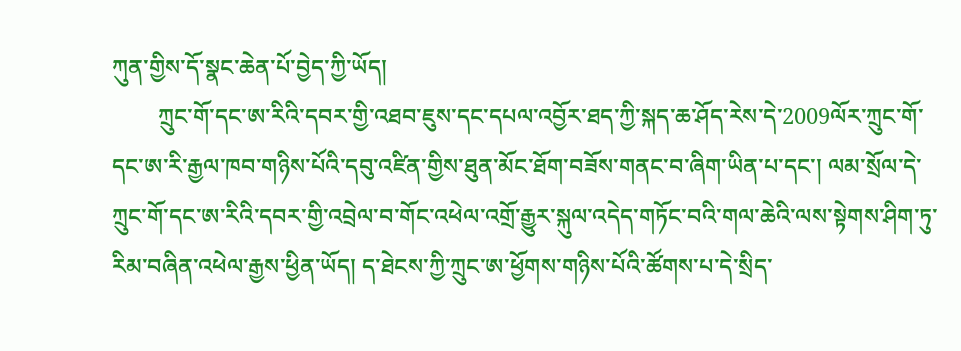ཀུན་གྱིས་དོ་སྣང་ཆེན་པོ་བྱེད་ཀྱི་ཡོད།
        ཀྲུང་གོ་དང་ཨ་རིའི་དབར་གྱི་འཐབ་ཇུས་དང་དཔལ་འབྱོར་ཐད་ཀྱི་སྐད་ཆ་ཤོད་རེས་དེ་2009ལོར་ཀྲུང་གོ་དང་ཨ་རི་རྒྱལ་ཁབ་གཉིས་པོའི་དབུ་འཛིན་གྱིས་ཐུན་མོང་ཐོག་བཟོས་གནང་བ་ཞིག་ཡིན་པ་དང་། ལམ་སྲོལ་དེ་ཀྲུང་གོ་དང་ཨ་རིའི་དབར་གྱི་འབྲེལ་བ་གོང་འཕེལ་འགྲོ་རྒྱུར་སྐུལ་འདེད་གཏོང་བའི་གལ་ཆེའི་ལས་སྟེགས་ཤིག་ཏུ་རིམ་བཞིན་འཕེལ་རྒྱས་ཕྱིན་ཡོད། ད་ཐེངས་ཀྱི་ཀྲུང་ཨ་ཕྱོགས་གཉིས་པོའི་ཚོགས་པ་དེ་སྲིད་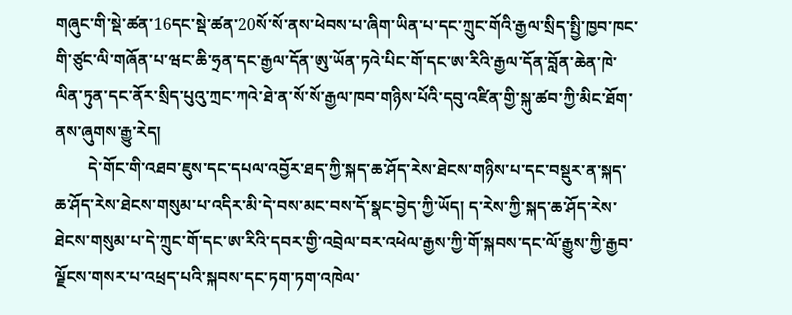གཞུང་གི་སྡེ་ཚན་16དང་སྡེ་ཚན་20སོ་སོ་ནས་ཕེབས་པ་ཞིག་ཡིན་པ་དང་ཀྲུང་གོའི་རྒྱལ་སྲིད་སྤྱི་ཁྱབ་ཁང་གི་ཙུང་ལི་གཞོན་པ་ཝང་ཆི་ཧྲན་དང་རྒྱལ་དོན་ཨུ་ཡོན་ཏའེ་པིང་གོ་དང་ཨ་རིའི་རྒྱལ་དོན་བློན་ཆེན་ཁེ་ལིན་ཏུན་དང་ནོར་སྲིད་པུའུ་ཀྲང་ཀའེ་ཐེ་ན་སོ་སོ་རྒྱལ་ཁབ་གཉིས་པོའི་དབུ་འཛིན་གྱི་སྐུ་ཚབ་ཀྱི་མིང་ཐོག་ནས་ཞུགས་རྒྱུ་རེད།
        དེ་གོང་གི་འཐབ་ཇུས་དང་དཔལ་འབྱོར་ཐད་ཀྱི་སྐད་ཆ་ཤོད་རེས་ཐེངས་གཉིས་པ་དང་བསྡུར་ན་སྐད་ཆ་ཤོད་རེས་ཐེངས་གསུམ་པ་འདིར་མི་དེ་བས་མང་བས་དོ་སྣང་བྱེད་ཀྱི་ཡོད། ད་རེས་ཀྱི་སྐད་ཆ་ཤོད་རེས་ཐེངས་གསུམ་པ་དེ་ཀྲུང་གོ་དང་ཨ་རིའི་དབར་གྱི་འབྲེལ་བར་འཕེལ་རྒྱས་ཀྱི་གོ་སྐབས་དང་ལོ་རྒྱུས་ཀྱི་རྒྱབ་ལྗོངས་གསར་པ་འཕྲད་པའི་སྐབས་དང་ཏག་ཏག་འཁེལ་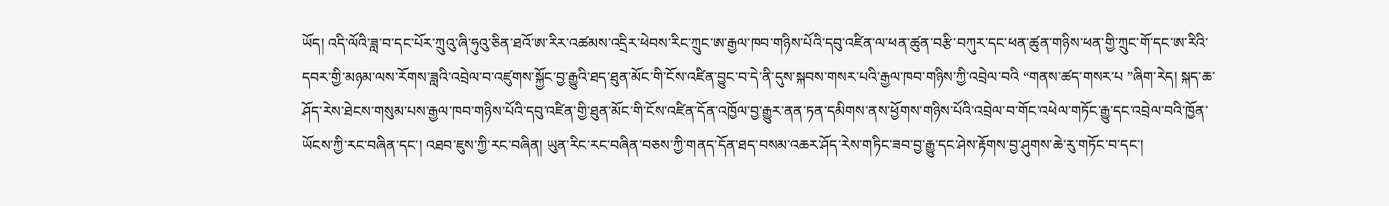ཡོད། འདི་ལོའི་ཟླ་བ་དང་པོར་ཀྲུའུ་ཞི་ཧུའུ་ཅིན་ཐའོ་ཨ་རིར་འཚམས་འདྲིར་ཕེབས་རིང་ཀྲུང་ཨ་རྒྱལ་ཁབ་གཉིས་པོའི་དབུ་འཛིན་ལ་ཕན་ཚུན་བརྩི་བཀུར་དང་ཕན་ཚུན་གཉིས་ཕན་གྱི་ཀྲུང་གོ་དང་ཨ་རིའི་དབར་གྱི་མཉམ་ལས་རོགས་ཟླའི་འབྲེལ་བ་འཛུགས་སྐྱོང་བྱ་རྒྱུའི་ཐད་ཐུན་མོང་གི་ངོས་འཛིན་བྱུང་བ་དེ་ནི་དུས་སྐབས་གསར་པའི་རྒྱལ་ཁབ་གཉིས་ཀྱི་འབྲེལ་བའི “གནས་ཚད་གསར་པ ”ཞིག་རེད། སྐད་ཆ་ཤོད་རེས་ཐེངས་གསུམ་པས་རྒྱལ་ཁབ་གཉིས་པོའི་དབུ་འཛིན་གྱི་ཐུན་མོང་གི་ངོས་འཛིན་དོན་འཁྱོལ་བྱ་རྒྱུར་ནན་ཏན་དམིགས་ནས་ཕྱོགས་གཉིས་པོའི་འབྲེལ་བ་གོང་འཕེལ་གཏོང་རྒྱུ་དང་འབྲེལ་བའི་ཁྱོན་ཡོངས་ཀྱི་རང་བཞིན་དང་། འཐབ་ཇུས་ཀྱི་རང་བཞིན། ཡུན་རིང་རང་བཞིན་བཅས་ཀྱི་གནད་དོན་ཐད་བསམ་འཆར་ཤོད་རེས་གཏིང་ཟབ་བྱ་རྒྱུ་དང་ཤེས་རྟོགས་བྱ་ཤུགས་ཆེ་རུ་གཏོང་བ་དང་།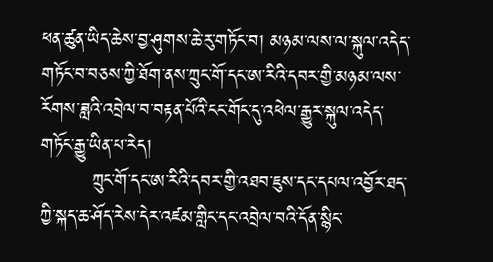ཕན་ཚུན་ཡིད་ཆེས་བྱ་ཤུགས་ཆེ་རུ་གཏོང་བ། མཉམ་ལས་ལ་སྐུལ་འདེད་གཏོང་བ་བཅས་ཀྱི་ཐོག་ནས་ཀྲུང་གོ་དང་ཨ་རིའི་དབར་གྱི་མཉམ་ལས་རོགས་ཟླའི་འབྲེལ་བ་བརྟན་པོའི་ངང་གོང་དུ་འཕེལ་རྒྱུར་སྐུལ་འདེད་གཏོང་རྒྱུ་ཡིན་པ་རེད།
        ཀྲུང་གོ་དང་ཨ་རིའི་དབར་གྱི་འཐབ་ཇུས་དང་དཔལ་འབྱོར་ཐད་ཀྱི་སྐད་ཆ་ཤོད་རེས་དེར་འཛམ་གླིང་དང་འབྲེལ་བའི་དོན་སྙིང་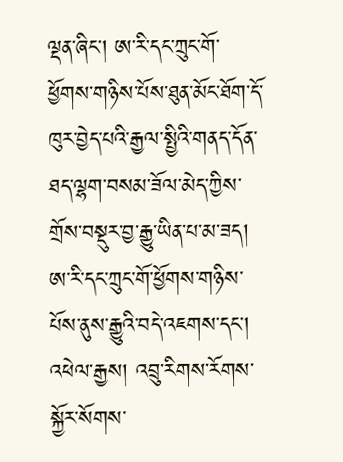ལྡན་ཞིང་། ཨ་རི་དང་ཀྲུང་གོ་ཕྱོགས་གཉིས་པོས་ཐུན་མོང་ཐོག་དོ་ཁུར་བྱེད་པའི་རྒྱལ་སྤྱིའི་གནད་དོན་ཐད་ལྷག་བསམ་ཟོལ་མེད་ཀྱིས་གྲོས་བསྡུར་བྱ་རྒྱུ་ཡིན་པ་མ་ཟད། ཨ་རི་དང་ཀྲུང་གོ་ཕྱོགས་གཉིས་པོས་ནུས་རྒྱུའི་བདེ་འཇགས་དང་། འཕེལ་རྒྱས། འབྲུ་རིགས་རོགས་སྐྱོར་སོགས་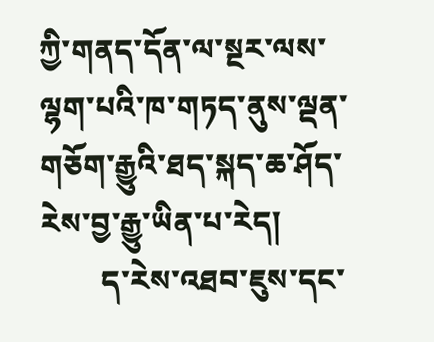ཀྱི་གནད་དོན་ལ་སྔར་ལས་ལྷག་པའི་ཁ་གཏད་ནུས་ལྡན་གཅོག་རྒྱུའི་ཐད་སྐད་ཆ་ཤོད་རེས་བྱ་རྒྱུ་ཡིན་པ་རེད།
        ད་རེས་འཐབ་ཇུས་དང་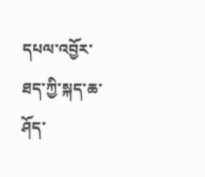དཔལ་འབྱོར་ཐད་ཀྱི་སྐད་ཆ་ཤོད་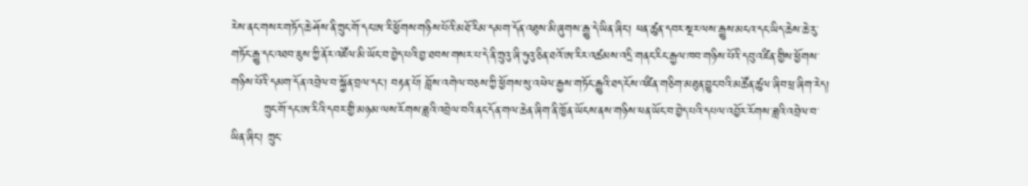རེས་ནང་གསར་གཏོད་ཆེ་ཤོས་ནི་ཀྲུང་གོ་དང་ཨ་རི་ཕྱོགས་གཉིས་པོའི་མཐོ་རིམ་དམག་དོན་འཐུས་མི་ཞུགས་རྒྱུ་དེ་ཡིན་ཞིང་། ཕན་ཚུན་དབར་སྔར་ལས་རྒྱུས་མངའ་དང་ཡིད་ཆེས་ཆེ་རུ་གཏོང་རྒྱུ་དང་འཐབ་ཇུས་ཀྱི་ནོར་འཛོལ་མི་ཡོང་བ་བྱེད་པའི་བྱ་ཐབས་གསར་པ་དེ་ནི་ཀྲུའུ་ཞི་ཧུའུ་ཅིན་ཐའོ་ཨ་རིར་འཚམས་འདྲི་གནང་རིང་རྒྱལ་ཁབ་གཉིས་པོའི་དབུ་འཛིན་གྱིས་ཕྱོགས་གཉིས་པོའི་དམག་དོན་འབྲེལ་བ་སྐྱོན་བྲལ་དང་། བརྟན་པོ། བློས་འགེལ་བཅས་ཀྱི་ཕྱོགས་སུ་འཕེལ་རྒྱས་གཏོང་རྒྱུའི་ཐད་ངོས་འཛིན་གཅིག་མཐུན་བྱུང་བའི་མཚོན་ཚུལ་ཞིབ་ཕྲ་ཞིག་རེད།
        ཀྲུང་གོ་དང་ཨ་རིའི་དབར་གྱི་མཉམ་ལས་རོགས་ཟླའི་འབྲེལ་བའི་ནང་དོན་གལ་ཆེན་ཞིག་ནི་ཁྱོན་ཡོངས་ནས་གཉིས་ཕན་ཡོང་བ་བྱེད་པའི་དཔལ་འབྱོར་རོགས་ཟླའི་འབྲེལ་བ་ཡིན་ཞིང་། ཀྲུང་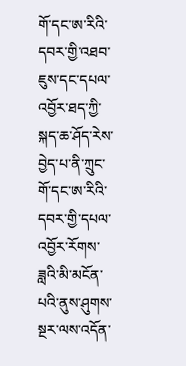གོ་དང་ཨ་རིའི་དབར་གྱི་འཐབ་ཇུས་དང་དཔལ་འབྱོར་ཐད་ཀྱི་སྐད་ཆ་ཤོད་རེས་བྱེད་པ་ནི་ཀྲུང་གོ་དང་ཨ་རིའི་དབར་གྱི་དཔལ་འབྱོར་རོགས་ཟླའི་མི་མངོན་པའི་ནུས་ཤུགས་སྔར་ལས་འདོན་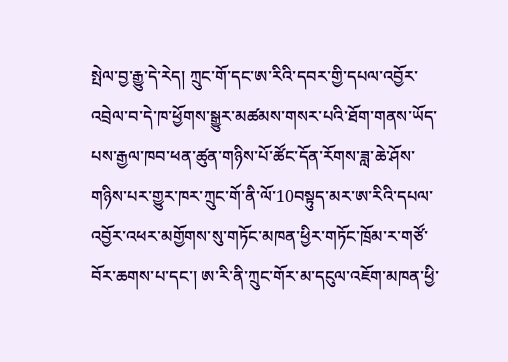སྤེལ་བྱ་རྒྱུ་དེ་རེད། ཀྲུང་གོ་དང་ཨ་རིའི་དབར་གྱི་དཔལ་འབྱོར་འབྲེལ་བ་དེ་ཁ་ཕྱོགས་སྒྱུར་མཚམས་གསར་པའི་ཐོག་གནས་ཡོད་པས་རྒྱལ་ཁབ་ཕན་ཚུན་གཉིས་པོ་ཚོང་དོན་རོགས་ཟླ་ཆེ་ཤོས་གཉིས་པར་གྱུར་ཁར་ཀྲུང་གོ་ནི་ལོ་10བསྟུད་མར་ཨ་རིའི་དཔལ་འབྱོར་འཕར་མགྱོགས་སུ་གཏོང་མཁན་ཕྱིར་གཏོང་ཁྲོམ་ར་གཙོ་བོར་ཆགས་པ་དང་། ཨ་རི་ནི་ཀྲུང་གོར་མ་དངུལ་འཇོག་མཁན་ཕྱི་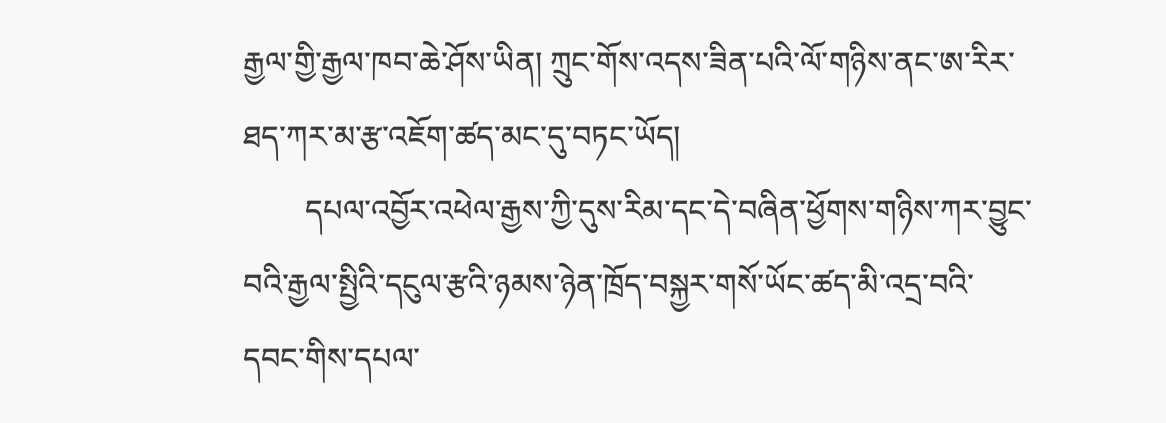རྒྱལ་གྱི་རྒྱལ་ཁབ་ཆེ་ཤོས་ཡིན། ཀྲུང་གོས་འདས་ཟིན་པའི་ལོ་གཉིས་ནང་ཨ་རིར་ཐད་ཀར་མ་རྩ་འཇོག་ཚད་མང་དུ་བཏང་ཡོད།
        དཔལ་འབྱོར་འཕེལ་རྒྱས་ཀྱི་དུས་རིམ་དང་དེ་བཞིན་ཕྱོགས་གཉིས་ཀར་བྱུང་བའི་རྒྱལ་སྤྱིའི་དངུལ་རྩའི་ཉམས་ཉེན་ཁྲོད་བསྐྱར་གསོ་ཡོང་ཚད་མི་འདྲ་བའི་དབང་གིས་དཔལ་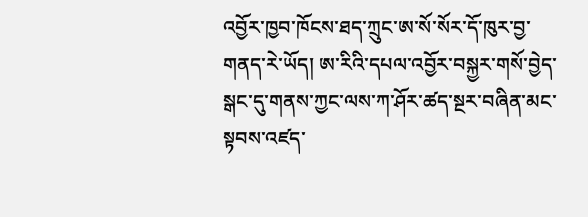འབྱོར་ཁྱབ་ཁོངས་ཐད་ཀྲུང་ཨ་སོ་སོར་དོ་ཁུར་བྱ་གནད་རེ་ཡོད། ཨ་རིའི་དཔལ་འབྱོར་བསྐྱར་གསོ་བྱེད་སྒང་དུ་གནས་ཀྱང་ལས་ཀ་ཤོར་ཚད་སྔར་བཞིན་མང་སྟབས་འཛད་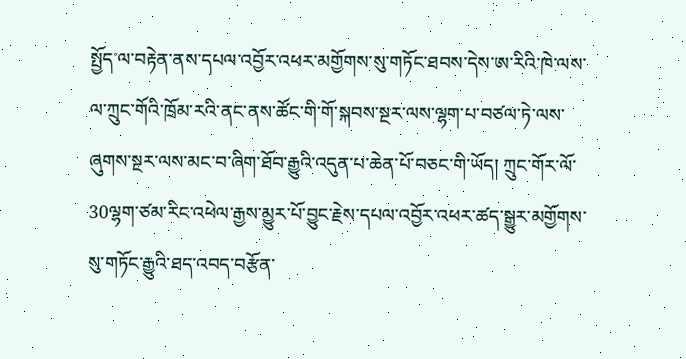སྤྱོད་ལ་བརྟེན་ནས་དཔལ་འབྱོར་འཕར་མགྱོགས་སུ་གཏོང་ཐབས་དེས་ཨ་རིའི་ཁེ་ལས་ལ་ཀྲུང་གོའི་ཁྲོམ་རའི་ནང་ནས་ཚོང་གི་གོ་སྐབས་སྔར་ལས་ལྷག་པ་བཙལ་ཏེ་ལས་ཞུགས་སྔར་ལས་མང་བ་ཞིག་ཐོབ་རྒྱུའི་འདུན་པ་ཆེན་པོ་བཅང་གི་ཡོད། ཀྲུང་གོར་ལོ་30ལྷག་ཙམ་རིང་འཕེལ་རྒྱས་མྱུར་པོ་བྱུང་རྗེས་དཔལ་འབྱོར་འཕར་ཚད་སྒྱུར་མགྱོགས་སུ་གཏོང་རྒྱུའི་ཐད་འབད་བརྩོན་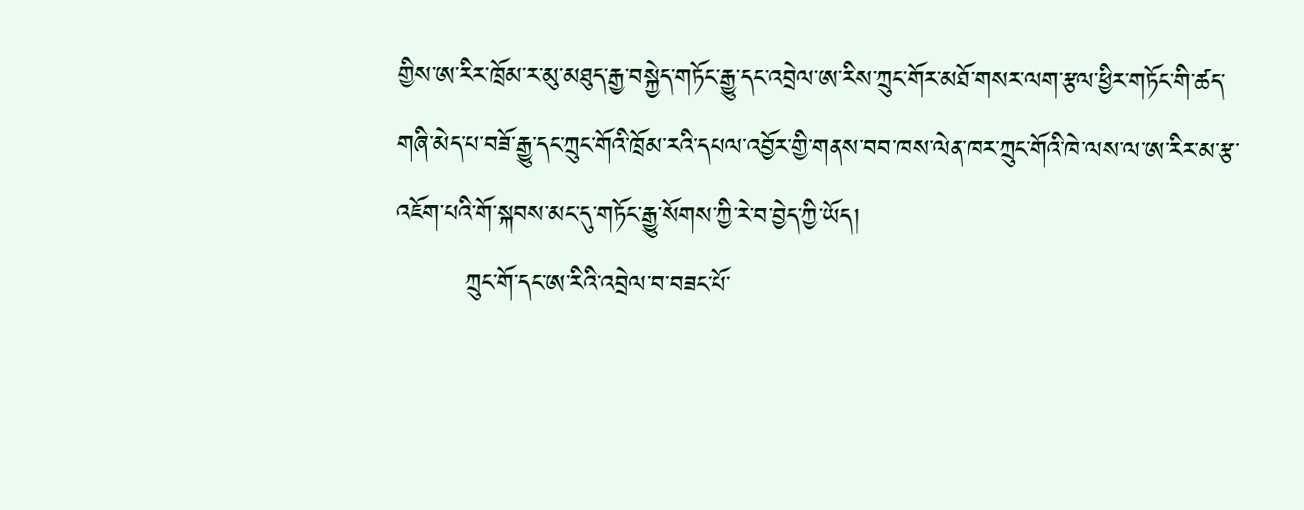གྱིས་ཨ་རིར་ཁྲོམ་ར་མུ་མཐུད་རྒྱ་བསྐྱེད་གཏོང་རྒྱུ་དང་འབྲེལ་ཨ་རིས་ཀྲུང་གོར་མཐོ་གསར་ལག་རྩལ་ཕྱིར་གཏོང་གི་ཚད་གཞི་མེད་པ་བཟོ་རྒྱུ་དང་ཀྲུང་གོའི་ཁྲོམ་རའི་དཔལ་འབྱོར་གྱི་གནས་བབ་ཁས་ལེན་ཁར་ཀྲུང་གོའི་ཁེ་ལས་ལ་ཨ་རིར་མ་རྩ་འཇོག་པའི་གོ་སྐབས་མང་དུ་གཏོང་རྒྱུ་སོགས་ཀྱི་རེ་བ་བྱེད་ཀྱི་ཡོད།
        ཀྲུང་གོ་དང་ཨ་རིའི་འབྲེལ་བ་བཟང་པོ་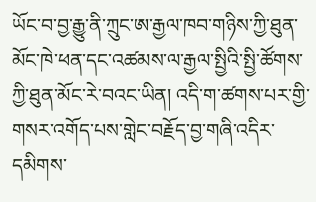ཡོང་བ་བྱ་རྒྱུ་ནི་ཀྲུང་ཨ་རྒྱལ་ཁབ་གཉིས་ཀྱི་ཐུན་མོང་ཁེ་ཕན་དང་འཚམས་ལ་རྒྱལ་སྤྱིའི་སྤྱི་ཚོགས་ཀྱི་ཐུན་མོང་རེ་བའང་ཡིན། འདི་ག་ཚགས་པར་གྱི་གསར་འགོད་པས་གླེང་བརྗོད་བྱ་གཞི་འདིར་དམིགས་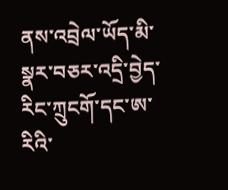ནས་འབྲེལ་ཡོད་མི་སྣར་བཅར་འདྲི་བྱེད་རིང་ཀྲུངགོ་དང་ཨ་རིའི་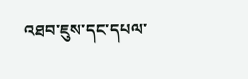འཐབ་ཇུས་དང་དཔལ་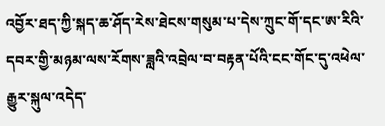འབྱོར་ཐད་ཀྱི་སྐད་ཆ་ཤོད་རེས་ཐེངས་གསུམ་པ་དེས་ཀྲུང་གོ་དང་ཨ་རིའི་དབར་གྱི་མཉམ་ལས་རོགས་ཟླའི་འབྲེལ་བ་བརྟན་པོའི་ངང་གོང་དུ་འཕེལ་རྒྱུར་སྐུལ་འདེད་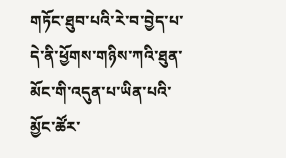གཏོང་ཐུབ་པའི་རེ་བ་བྱེད་པ་དེ་ནི་ཕྱོགས་གཉིས་ཀའི་ཐུན་མོང་གི་འདུན་པ་ཡིན་པའི་མྱོང་ཚོར་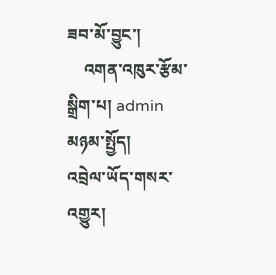ཟབ་མོ་བྱུང་།
    འགན་འཁུར་རྩོམ་སྒྲིག་པ། admin
མཉམ་སྤྱོད།
འབྲེལ་ཡོད་གསར་འགྱུར།